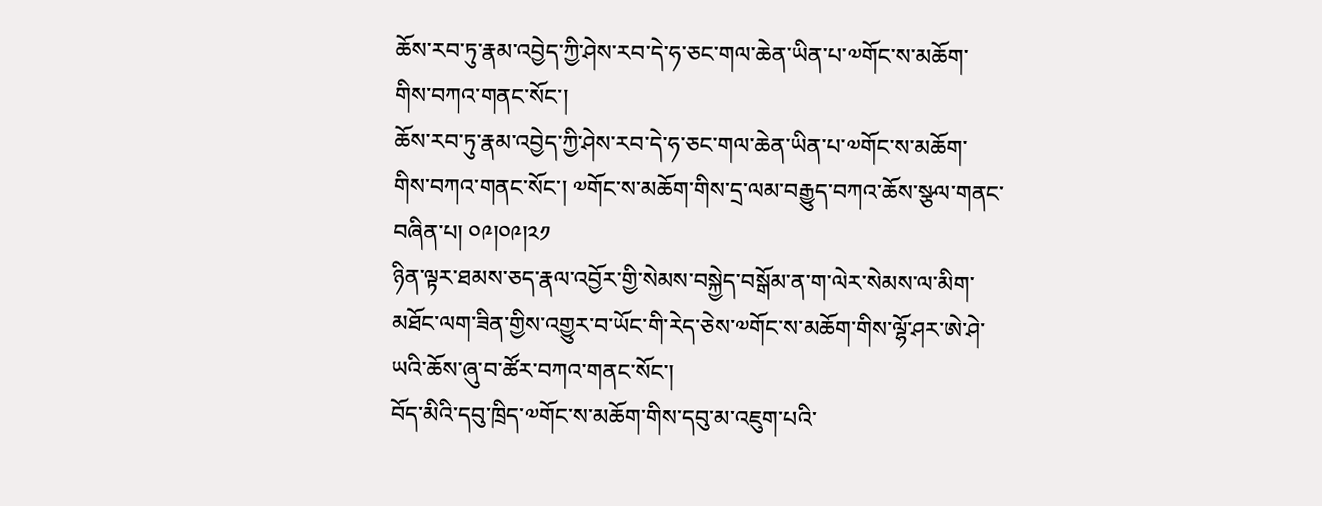ཆོས་རབ་ཏུ་རྣམ་འབྱེད་ཀྱི་ཤེས་རབ་དེ་ཧ་ཅང་གལ་ཆེན་ཡིན་པ་༧གོང་ས་མཆོག་གིས་བཀའ་གནང་སོང་།
ཆོས་རབ་ཏུ་རྣམ་འབྱེད་ཀྱི་ཤེས་རབ་དེ་ཧ་ཅང་གལ་ཆེན་ཡིན་པ་༧གོང་ས་མཆོག་གིས་བཀའ་གནང་སོང་། ༧གོང་ས་མཆོག་གིས་དྲ་ལམ་བརྒྱུད་བཀའ་ཆོས་སྩལ་གནང་བཞིན་པ། ༠༩།༠༩།༢༡
ཉིན་ལྟར་ཐམས་ཅད་རྣལ་འབྱོར་གྱི་སེམས་བསྐྱེད་བསྒོམ་ན་ག་ལེར་སེམས་ལ་མིག་མཐོང་ལག་ཟིན་གྱིས་འགྱུར་བ་ཡོང་གི་རེད་ཅེས་༧གོང་ས་མཆོག་གིས་ལྷོ་ཤར་ཨེ་ཤེ་ཡའི་ཆོས་ཞུ་བ་ཚོར་བཀའ་གནང་སོང་།
བོད་མིའི་དབུ་ཁྲིད་༧གོང་ས་མཆོག་གིས་དབུ་མ་འཇུག་པའི་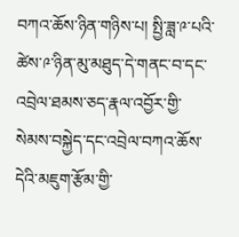བཀའ་ཆོས་ཉིན་གཉིས་པ། སྤྱི་ཟླ་༩་པའི་ཚེས་༩་ཉིན་མུ་མཐུད་དེ་གནང་བ་དང་འབྲེལ་ཐམས་ཅད་རྣལ་འབྱོར་གྱི་སེམས་བསྐྱེད་དང་འབྲེལ་བཀའ་ཆོས་དེའི་མཇུག་རྩོམ་གྱི་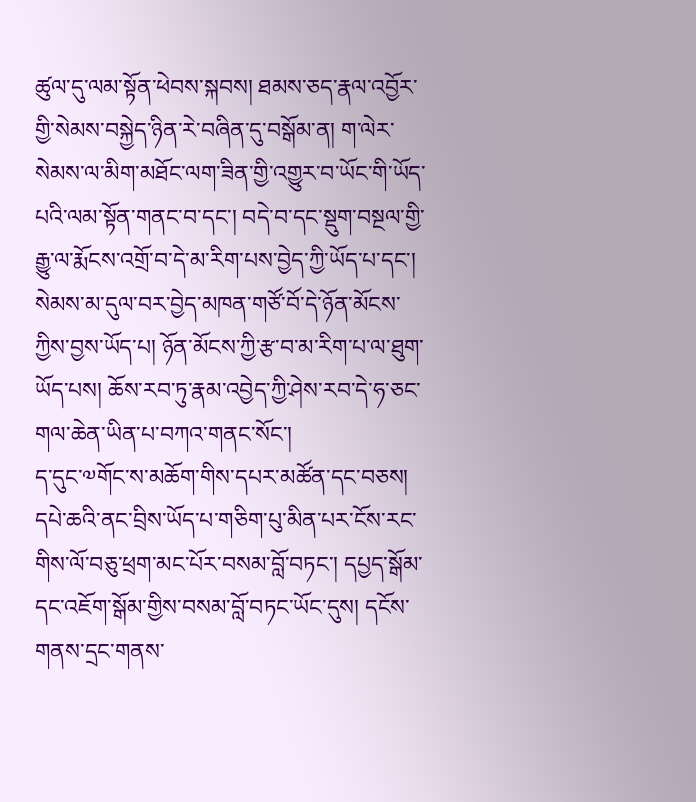ཚུལ་དུ་ལམ་སྟོན་ཕེབས་སྐབས། ཐམས་ཅད་རྣལ་འབྱོར་གྱི་སེམས་བསྐྱེད་ཉིན་རེ་བཞིན་དུ་བསྒོམ་ན། ག་ལེར་སེམས་ལ་མིག་མཐོང་ལག་ཟིན་གྱི་འགྱུར་བ་ཡོང་གི་ཡོད་པའི་ལམ་སྟོན་གནང་བ་དང་། བདེ་བ་དང་སྡུག་བསྔལ་གྱི་རྒྱུ་ལ་རྨོངས་འགྲོ་བ་དེ་མ་རིག་པས་བྱེད་ཀྱི་ཡོད་པ་དང་། སེམས་མ་དུལ་བར་བྱེད་མཁན་གཙོ་བོ་དེ་ཉོན་མོངས་ཀྱིས་བྱས་ཡོད་པ། ཉོན་མོངས་ཀྱི་རྩ་བ་མ་རིག་པ་ལ་ཐུག་ཡོད་པས། ཆོས་རབ་ཏུ་རྣམ་འབྱེད་ཀྱི་ཤེས་རབ་དེ་ཧ་ཅང་གལ་ཆེན་ཡིན་པ་བཀའ་གནང་སོང་།
ད་དུང་༧གོང་ས་མཆོག་གིས་དཔར་མཚོན་དང་བཅས། དཔེ་ཆའི་ནང་བྲིས་ཡོད་པ་གཅིག་པུ་མིན་པར་ངོས་རང་གིས་ལོ་བཅུ་ཕྲག་མང་པོར་བསམ་བློ་བཏང་། དཔྱད་སྒོམ་དང་འཇོག་སྒོམ་གྱིས་བསམ་བློ་བཏང་ཡོང་དུས། དངོས་གནས་དྲང་གནས་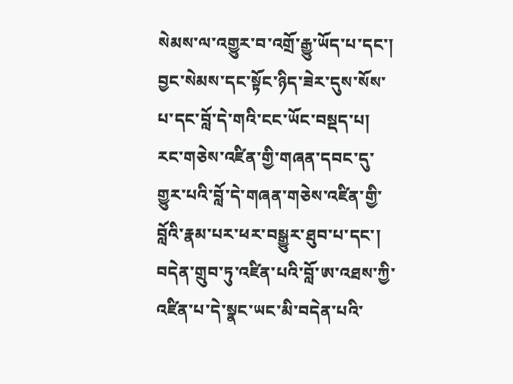སེམས་ལ་འགྱུར་བ་འགྲོ་རྒྱུ་ཡོད་པ་དང་། བྱང་སེམས་དང་སྟོང་ཉིད་ཟེར་དུས་སོས་པ་དང་བློ་དེ་གའི་ངང་ཡོང་བསྡད་པ། རང་གཅེས་འཛིན་གྱི་གཞན་དབང་དུ་གྱུར་པའི་བློ་དེ་གཞན་གཅེས་འཛིན་གྱི་བློའི་རྣམ་པར་ཕར་བསྒྱུར་ཐུབ་པ་དང་། བདེན་གྲུབ་ཏུ་འཛིན་པའི་བློ་ཨ་འཐས་ཀྱི་འཛིན་པ་དེ་སྣང་ཡང་མི་བདེན་པའི་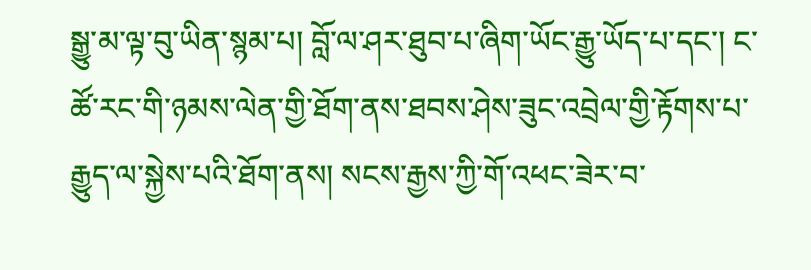སྒྱུ་མ་ལྟ་བུ་ཡིན་སྙམ་པ། བློ་ལ་ཤར་ཐུབ་པ་ཞིག་ཡོང་རྒྱུ་ཡོད་པ་དང་། ང་ཚོ་རང་གི་ཉམས་ལེན་གྱི་ཐོག་ནས་ཐབས་ཤེས་ཟུང་འབྲེལ་གྱི་རྟོགས་པ་རྒྱུད་ལ་སྐྱེས་པའི་ཐོག་ནས། སངས་རྒྱས་ཀྱི་གོ་འཕང་ཟེར་བ་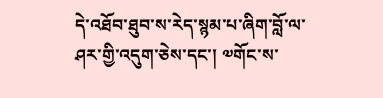དེ་འཐོབ་ཐུབ་ས་རེད་སྙམ་པ་ཞིག་བློ་ལ་ཤར་གྱི་འདུག་ཅེས་དང་། ༧གོང་ས་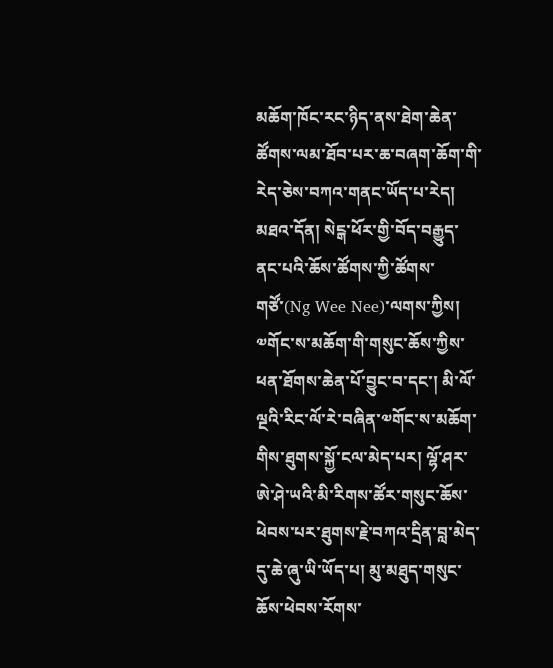མཆོག་ཁོང་རང་ཉིད་ནས་ཐེག་ཆེན་ཚོགས་ལམ་ཐོབ་པར་ཆ་བཞག་ཆོག་གི་རེད་ཅེས་བཀའ་གནང་ཡོད་པ་རེད།
མཐའ་དོན། སེངྒ་ཕོར་གྱི་བོད་བརྒྱུད་ནང་པའི་ཆོས་ཚོགས་ཀྱི་ཚོགས་གཙོ་(Ng Wee Nee)་ལགས་ཀྱིས། ༧གོང་ས་མཆོག་གི་གསུང་ཆོས་ཀྱིས་ཕན་ཐོགས་ཆེན་པོ་བྱུང་བ་དང་། མི་ལོ་ལྔའི་རིང་ལོ་རེ་བཞིན་༧གོང་ས་མཆོག་གིས་ཐུགས་སྐྱོ་ངལ་མེད་པར། ལྷོ་ཤར་ཨེ་ཤེ་ཡའི་མི་རིགས་ཚོར་གསུང་ཆོས་ཕེབས་པར་ཐུགས་རྗེ་བཀའ་དྲིན་བླ་མེད་དུ་ཆེ་ཞུ་ཡི་ཡོད་པ། མུ་མཐུད་གསུང་ཆོས་ཕེབས་རོགས་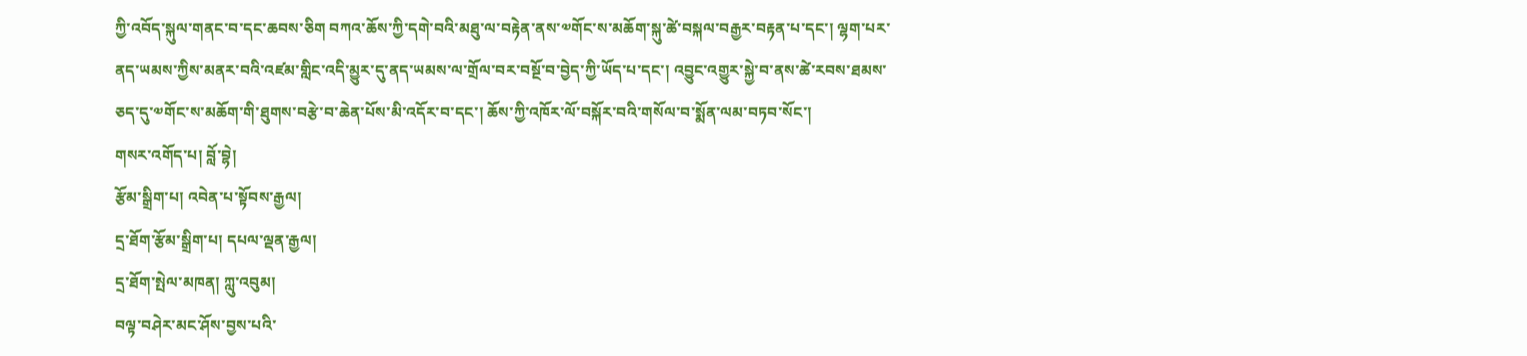ཀྱི་འབོད་སྐུལ་གནང་བ་དང་ཆབས་ཅིག བཀའ་ཆོས་ཀྱི་དགེ་བའི་མཐུ་ལ་བརྟེན་ནས་༧གོང་ས་མཆོག་སྐུ་ཚེ་བསྐལ་བརྒྱར་བརྟན་པ་དང་། ལྷག་པར་ནད་ཡམས་ཀྱིས་མནར་བའི་འཛམ་གླིང་འདི་མྱུར་དུ་ནད་ཡམས་ལ་གྲོལ་བར་བསྔོ་བ་བྱེད་ཀྱི་ཡོད་པ་དང་། འབྱུང་འགྱུར་སྐྱེ་བ་ནས་ཚེ་རབས་ཐམས་ཅད་དུ་༧གོང་ས་མཆོག་གི་ཐུགས་བརྩེ་བ་ཆེན་པོས་མི་འདོར་བ་དང་། ཆོས་ཀྱི་འཁོར་ལོ་བསྐོར་བའི་གསོལ་བ་སྨོན་ལམ་བཏབ་སོང་།
གསར་འགོད་པ། བློ་བྷེ།
རྩོམ་སྒྲིག་པ། འབེན་པ་སྟོབས་རྒྱལ།
དྲ་ཐོག་རྩོམ་སྒྲིག་པ། དཔལ་ལྡན་རྒྱལ།
དྲ་ཐོག་སྤེལ་མཁན། ཀླུ་འབུམ།
བལྟ་བཤེར་མང་ཤོས་བྱས་པའི་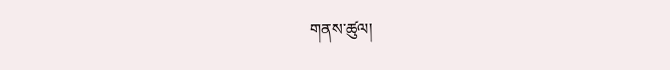གནས་ཚུལ།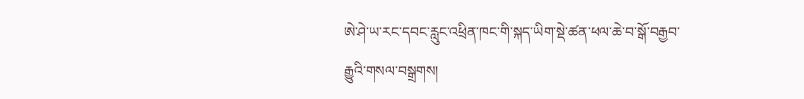ཨེ་ཤེ་ཡ་རང་དབང་རླུང་འཕྲིན་ཁང་གི་སྐད་ཡིག་སྡེ་ཚན་ཕལ་ཆེ་བ་སྒོ་བརྒྱབ་རྒྱུའི་གསལ་བསྒྲགས།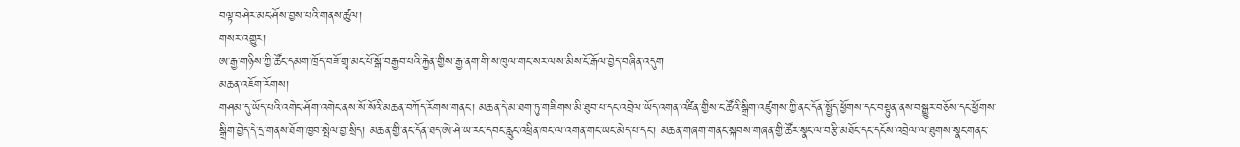བལྟ་བཤེར་མང་ཤོས་བྱས་པའི་གནས་ཚུལ།
གསར་འགྱུར།
ཨ་རྒྱ་གཉིས་ཀྱི་ཚོང་དམག་ཁྲོད་བཟོ་གྲྭ་མང་པོ་སྒོ་བརྒྱབ་པའི་རྐྱེན་གྱིས་རྒྱ་ནག་གི་ས་ཁུལ་གང་སར་ལས་མིས་ངོ་རྒོལ་བྱེད་བཞིན་འདུག
མཆན་འཇོག་རོགས།
གཤམ་དུ་ཡོད་པའི་འགེང་ཤོག་འགེང་ནས་སོ་སོའི་མཆན་བཀོད་རོགས་གནང་། མཆན་དེ་མ་ཐག་ཏུ་གཟིགས་མི་ཐུབ་པ་དང་འབྲེལ་ཡོད་འགན་འཛིན་གྱིས་ང་ཚོའི་སྒྲིག་འཛུགས་ཀྱི་ནང་དོན་སྤྱོད་ཕྱོགས་དང་བསྟུན་ནས་བསྒྱུར་བཅོས་དང་ཕྱོགས་སྒྲིག་བྱེད་དེ་དྲ་གནས་ཐོག་ཁྱབ་སྤེལ་བྱ་སྲིད། མཆན་གྱི་ནང་དོན་ཐད་ཨེ་ཤེ་ཡ་རང་དབང་རླུང་འཕྲིན་ཁང་ལ་འགན་གང་ཡང་མེད་པ་དང་། མཆན་གཞག་གནང་སྐབས་གཞན་གྱི་ཚོར་སྣང་ལ་བརྩི་མཐོང་དང་དངོས་འབྲེལ་ལ་ཐུགས་སྣང་གནང་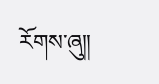རོགས་ཞུ༎